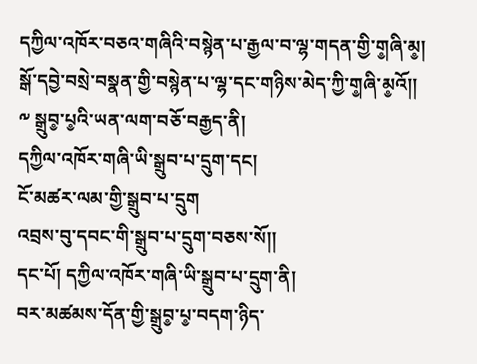དཀྱིལ་འཁོར་བཅའ་གཞིའི་བསྙེན་པ་རྒྱལ་བ་ལྷ་གདན་གྱི་ག༵ཞི་མ༵།
སྒོ་དབྱེ་བསྲེ་བསྣན་གྱི་བསྙེན་པ་ལྷ་དང་གཉིས་མེད་ཀྱི་ག༵ཞི་མ༵འོ།།
༸ སྒྲུབ༵་པ༵འི་ཡན་ལག་བཅོ་བརྒྱད་ནི།
དཀྱིལ་འཁོར་གཞི་ཡི་སྒྲུབ་པ་དྲུག་དང།
ངོ་མཚར་ལམ་གྱི་སྒྲུབ་པ་དྲུག
འབྲས་བུ་དབང་གི་སྒྲུབ་པ་དྲུག་བཅས་སོ།།
དང་པོ། དཀྱིལ་འཁོར་གཞི་ཡི་སྒྲུབ་པ་དྲུག་ནི།
བར་མཚམས་དོན་གྱི་སྒྲུབ༵་པ༵་བདག་ཉིད་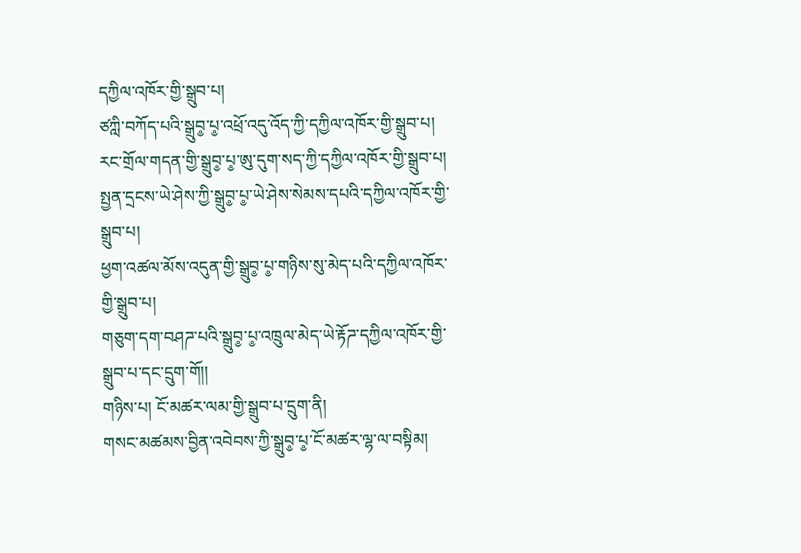དཀྱིལ་འཁོར་གྱི་སྒྲུབ་པ།
ཙཀླི་བཀོད་པའི་སྒྲུབ༵་པ༵་འཕྲོ་འདུ་འོད་ཀྱི་དཀྱིལ་འཁོར་གྱི་སྒྲུབ་པ།
རང་གྲོལ་གདན་གྱི་སྒྲུབ༵་པ༵་ཨུ་དུག་སད་ཀྱི་དཀྱིལ་འཁོར་གྱི་སྒྲུབ་པ།
སྤྱན་དྲངས་ཡེ་ཤེས་ཀྱི་སྒྲུབ༵་པ༵་ཡེ་ཤེས་སེམས་དཔའི་དཀྱིལ་འཁོར་གྱི་སྒྲུབ་པ།
ཕྱག་འཚལ་མོས་འདུན་གྱི་སྒྲུབ༵་པ༵་གཉིས་སུ་མེད་པའི་དཀྱིལ་འཁོར་གྱི་སྒྲུབ་པ།
གཅུག་དག་བཤཌ་པའི་སྒྲུབ༵་པ༵་འཁྲུལ་མེད་ཡེ་རྟོཌ་དཀྱིལ་འཁོར་གྱི་སྒྲུབ་པ་དང་དྲུག་གོ།།
གཉིས་པ། ངོ་མཚར་ལམ་གྱི་སྒྲུབ་པ་དྲུག་ནི།
གསང་མཚམས་བྱིན་འབེབས་ཀྱི་སྒྲུབ༵་པ༵་ངོ་མཚར་ལྷ་ལ་བསྟིམ།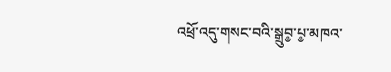འཕྲོ་འདུ་གསང་བའི་སྒྲུབ༵་པ༵་མཁའ་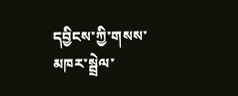དབྱིངས་ཀྱི་གསས་མཁར་སྦྲེལ་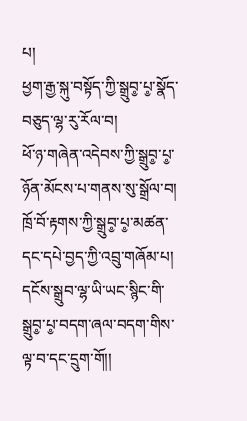པ།
ཕྱག་རྒྱ་སྐུ་བསྟོད་ཀྱི་སྒྲུབ༵་པ༵་སྣོད་བཅུད་ལྷ་རུ་རོལ་བ།
ཕོ་ཉ་གཞེན་འདེབས་ཀྱི་སྒྲུབ༵་པ༵་ཉོན་མོངས་པ་གནས་སུ་སྒྲོལ་བ།
ཁྲོ་བོ་རྟགས་ཀྱི་སྒྲུབ༵་པ༵་མཚན་དང་དཔེ་བྱད་ཀྱི་འབྲུ་གཞོམ་པ།
དངོས་སྒྲུབ་ལྷ་ཡི་ཡང་སྙིང་གི་སྒྲུབ༵་པ༵་བདག་ཞལ་བདག་གིས་ལྟ་བ་དང་དྲུག་གོ།།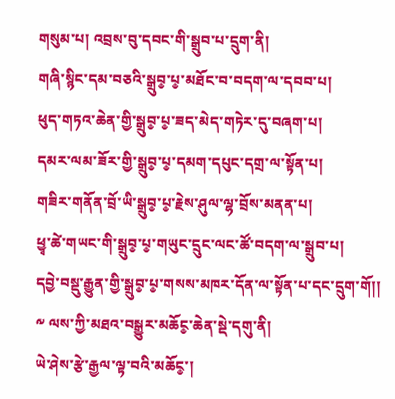གསུམ་པ། འབྲས་བུ་དབང་གི་སྒྲུབ་པ་དྲུག་ནི།
གཞི་སྙིང་དམ་བཅའི་སྒྲུབ༵་པ༵་མཐོང་བ་བདག་ལ་དབབ་པ།
ཕུད་གཏའ་ཆེན་གྱི་སྒྲུབ༵་པ༵་ཟད་མེད་གཏེར་དུ་བཞག་པ།
དམར་ལམ་ཟོར་གྱི་སྒྲུབ༵་པ༵་དམག་དཔུང་དགྲ་ལ་སྟོན་པ།
གཟིར་གནོན་བྲོ་ཡི་སྒྲུབ༵་པ༵་རྗེས་ཤུལ་ལྷ་བྲོས་མནན་པ།
ཕྱྭ་ཚེ་གཡང་གི་སྒྲུབ༵་པ༵་གཡུང་དྲུང་ལང་ཚོ་བདག་ལ་སྒྲུབ་པ།
དབྱེ་བསྡུ་རྒྱུན་གྱི་སྒྲུབ༵་པ༵་གསས་མཁར་དོན་ལ་སྟོན་པ་དང་དྲུག་གོ།།
༸ ལས་ཀྱི་མཐའ་བསྒྱུར་མཆོང༵་ཆེན་སྡེ་དགུ་ནི།
ཡེ་ཤེས་རྩེ་རྒྱལ་ལྟ་བའི་མཆོང༵་།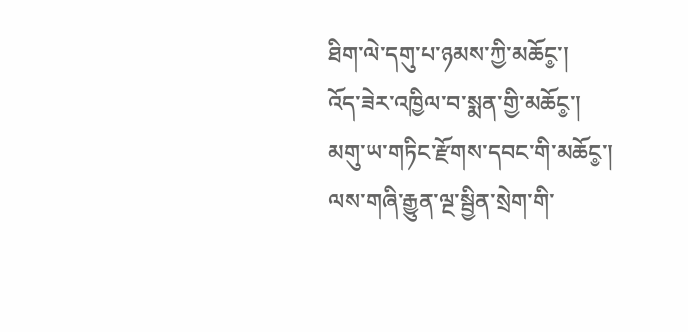ཐིག་ལེ་དགུ་པ་ཉམས་ཀྱི་མཆོང༵་།
འོད་ཟེར་འཁྱིལ་བ་སྨན་གྱི་མཆོང༵་།
མགུ་ཡ་གཏིང་རྫོགས་དབང་གི་མཆོང༵་།
ལས་གཞི་རྒྱུན་ལྔ་སྦྱིན་སྲེག་གི་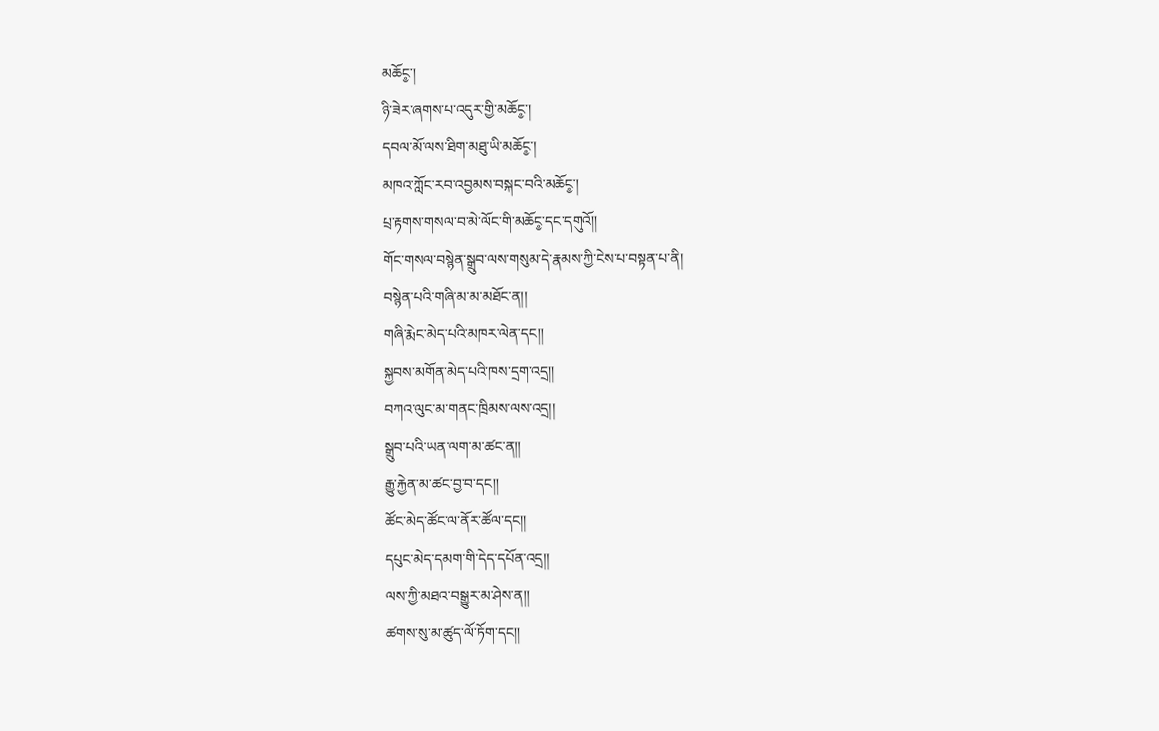མཆོང༵་།
ཉི་ཟེར་ཞགས་པ་འདུར་གྱི་མཆོང༵་།
དབལ་མོ་ལས་ཐིག་མཐུ་ཡི་མཆོང༵་།
མཁའ་ཀློང་རབ་འབྱམས་བསྐང་བའི་མཆོང༵་།
པྲ་རྟགས་གསལ་བ་མེ་ལོང་གི་མཆོང༵་དང་དགུའོ།།
གོང་གསལ་བསྙེན་སྒྲུབ་ལས་གསུམ་དེ་རྣམས་ཀྱི་ངེས་པ་བསྟན་པ་ནི།
བསྙེན་པའི་གཞི་མ་མ་མཐོང་ན།།
གཞི་རྨེང་མེད་པའི་མཁར་ལེན་དང།།
སྐྱབས་མགོན་མེད་པའི་ཁས་དྲག་འདྲ།།
བཀའ་ལུང་མ་གནང་ཁྲིམས་ལས་འདྲ།།
སྒྲུབ་པའི་ཡན་ལག་མ་ཚང་ན།།
རྒྱུ་རྐྱེན་མ་ཚང་བྱ་བ་དང།།
ཚོང་མེད་ཚོང་ལ་ནོར་ཚོལ་དང།།
དཔུང་མེད་དམག་གི་དེད་དཔོན་འདྲ།།
ལས་ཀྱི་མཐའ་བསྒྱུར་མ་ཤེས་ན།།
ཚགས་སུ་མ་ཚུད་ལོ་ཏོག་དང།།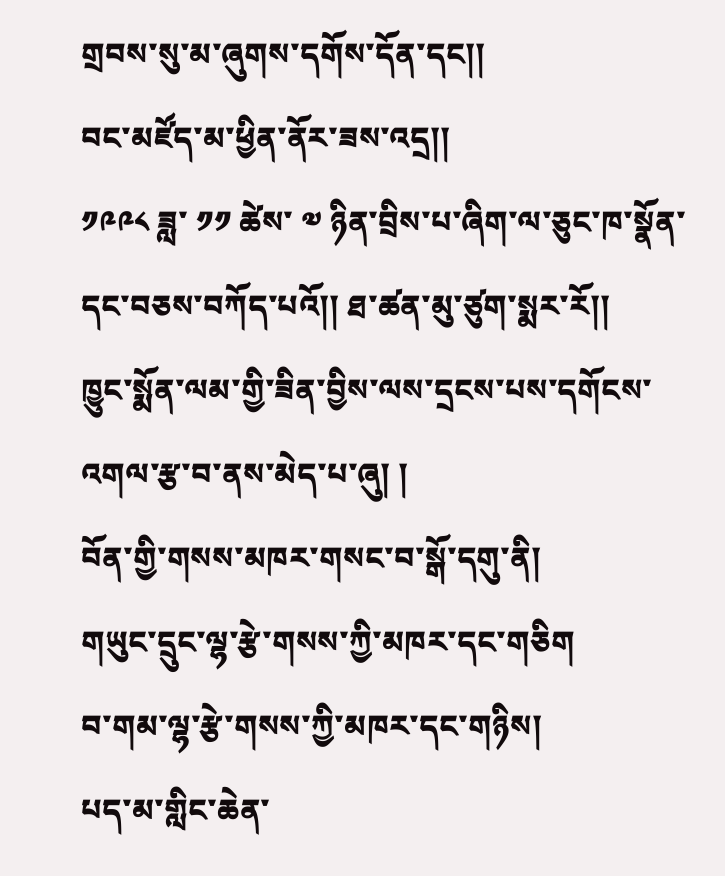གྲབས་སུ་མ་ཞུགས་དགོས་དོན་དང།།
བང་མཛོད་མ་ཕྱིན་ནོར་ཟས་འདྲ།།
༡༩༩༨ ཟླ་ ༡༡ ཚེས་ ༧ ཉིན་བྲིས་པ་ཞིག་ལ་ཅུང་ཁ་སྣོན་དང་བཅས་བཀོད་པའོ།། ཐ་ཚན་མུ་ཙུག་སྨར་རོ།།
ཁྱུང་སྨོན་ལམ་གྱི་ཟིན་བྱིས་ལས་དྲངས་པས་དགོངས་འགལ་རྩ་བ་ནས་མེད་པ་ཞུ། །
བོན་གྱི་གསས་མཁར་གསང་བ་སྒོ་དགུ་ནི།
གཡུང་དྲུང་ལྷ་རྩེ་གསས་ཀྱི་མཁར་དང་གཅིག
བ་གམ་ལྷ་རྩེ་གསས་ཀྱི་མཁར་དང་གཉིས།
པད་མ་གླིང་ཆེན་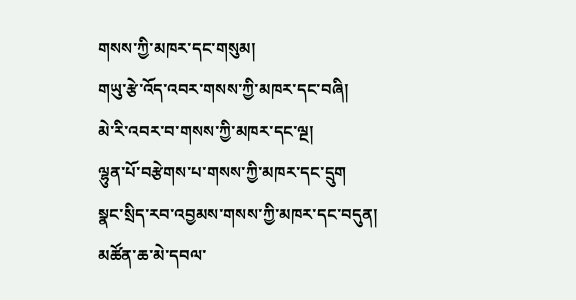གསས་ཀྱི་མཁར་དང་གསུམ།
གཡུ་རྩེ་འོད་འབར་གསས་ཀྱི་མཁར་དང་བཞི།
མེ་རི་འབར་བ་གསས་ཀྱི་མཁར་དང་ལྔ།
ལྷུན་པོ་བརྩེགས་པ་གསས་ཀྱི་མཁར་དང་དྲུག
སྣང་སྲིད་རབ་འབྱམས་གསས་ཀྱི་མཁར་དང་བདུན།
མཚོན་ཆ་མེ་དབལ་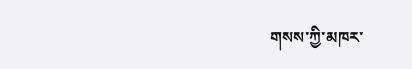གསས་ཀྱི་མཁར་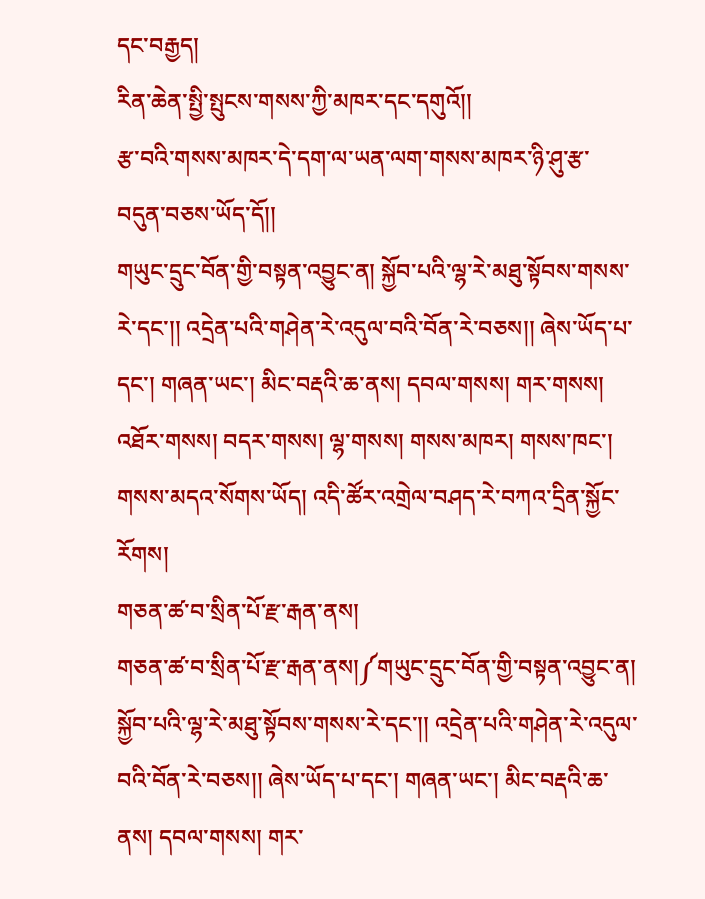དང་བརྒྱད།
རིན་ཆེན་སྤྱི་སྤུངས་གསས་ཀྱི་མཁར་དང་དགུའོ།།
རྩ་བའི་གསས་མཁར་དེ་དག་ལ་ཡན་ལག་གསས་མཁར་ཉི་ཤུ་རྩ་བདུན་བཅས་ཡོད་དོ།།
གཡུང་དྲུང་བོན་གྱི་བསྟན་འབྱུང་ན། སྐྱོབ་པའི་ལྷ་རེ་མཐུ་སྟོབས་གསས་རེ་དང་།། འདྲེན་པའི་གཤེན་རེ་འདུལ་བའི་བོན་རེ་བཅས།། ཞེས་ཡོད་པ་དང་། གཞན་ཡང་། མིང་བརྡའི་ཆ་ནས། དབལ་གསས། གར་གསས། འཐོར་གསས། བདར་གསས། ལྷ་གསས། གསས་མཁར། གསས་ཁང་། གསས་མདའ་སོགས་ཡོད། འདི་ཚོར་འགྲེལ་བཤད་རེ་བཀའ་དྲིན་སྐྱོང་རོགས།
གཅན་ཚ་བ་སྲིན་པོ་རྫ་རྒན་ནས།
གཅན་ཚ་བ་སྲིན་པོ་རྫ་རྒན་ནས།༼གཡུང་དྲུང་བོན་གྱི་བསྟན་འབྱུང་ན། སྐྱོབ་པའི་ལྷ་རེ་མཐུ་སྟོབས་གསས་རེ་དང་།། འདྲེན་པའི་གཤེན་རེ་འདུལ་བའི་བོན་རེ་བཅས།། ཞེས་ཡོད་པ་དང་། གཞན་ཡང་། མིང་བརྡའི་ཆ་ནས། དབལ་གསས། གར་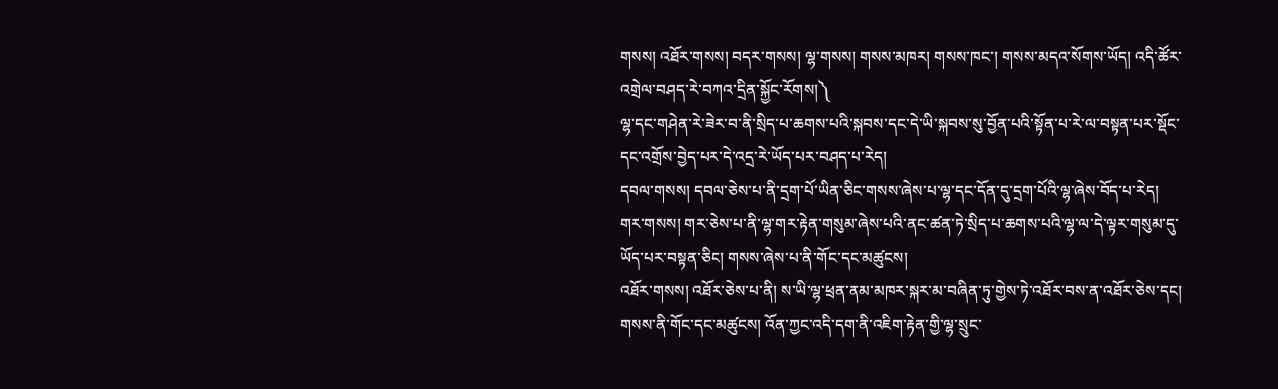གསས། འཐོར་གསས། བདར་གསས། ལྷ་གསས། གསས་མཁར། གསས་ཁང་། གསས་མདའ་སོགས་ཡོད། འདི་ཚོར་འགྲེལ་བཤད་རེ་བཀའ་དྲིན་སྐྱོང་རོགས།༽
ལྷ་དང་གཤེན་རེ་ཟེར་བ་ནི་སྲིད་པ་ཆགས་པའི་སྐབས་དང་དེ་ཡི་སྐབས་སུ་བྱོན་པའི་སྟོན་པ་རེ་ལ་བསྟན་པར་སྡོང་དང་འགྲོས་བྱེད་པར་དེ་འདྲ་རེ་ཡོད་པར་བཤད་པ་རེད།
དབལ་གསས། དབལ་ཅེས་པ་ནི་དྲག་པོ་ཡིན་ཅིང་གསས་ཞེས་པ་ལྷ་དང་དོན་དུ་དྲག་པོའི་ལྷ་ཞེས་བོད་པ་རེད།
གར་གསས། གར་ཅེས་པ་ནི་ལྷ་གར་རྟེན་གསུམ་ཞེས་པའི་ནང་ཚན་ཏེ་སྲིད་པ་ཆགས་པའི་ལྷ་ལ་དེ་ལྟར་གསུམ་དུ་ཡོད་པར་བསྟན་ཅིང། གསས་ཞེས་པ་ནི་གོང་དང་མཚུངས།
འཐོར་གསས། འཐོར་ཅེས་པ་ནི། ས་ཡི་ལྷ་ཕྲན་ནམ་མཁར་སྐར་མ་བཞིན་ཏུ་གྱེས་ཏེ་འཐོར་བས་ན་འཐོར་ཅེས་དང། གསས་ནི་གོང་དང་མཚུངས། འོན་ཀྱང་འདི་དག་ནི་འཇིག་རྟེན་གྱི་ལྷ་སྲུང་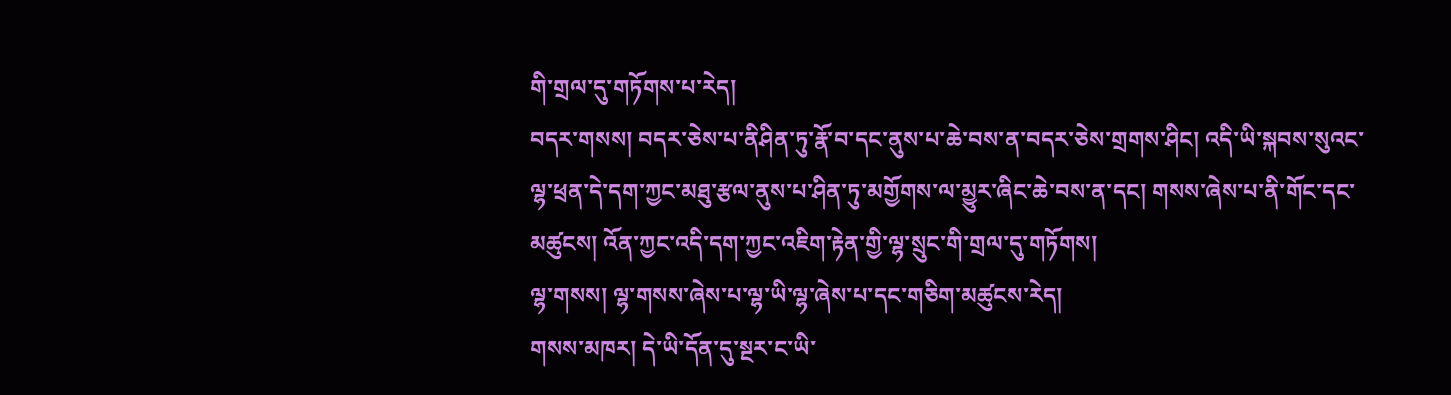གི་གྲལ་དུ་གཏོགས་པ་རེད།
བདར་གསས། བདར་ཅེས་པ་ནིཤིན་ཏུ་རྣོ་བ་དང་ནུས་པ་ཆེ་བས་ན་བདར་ཅེས་གྲགས་ཤིང། འདི་ཡི་སྐབས་སུའང་ལྷ་ཕྲན་དེ་དག་ཀྱང་མཐུ་རྩལ་ནུས་པ་ཤིན་ཏུ་མགྱོགས་ལ་མྱུར་ཞིང་ཆེ་བས་ན་དང། གསས་ཞེས་པ་ནི་གོང་དང་མཚུངས། འོན་ཀྱང་འདི་དག་ཀྱང་འཇིག་རྟེན་གྱི་ལྷ་སྲུང་གི་གྲལ་དུ་གཏོགས།
ལྷ་གསས། ལྷ་གསས་ཞེས་པ་ལྷ་ཡི་ལྷ་ཞེས་པ་དང་གཅིག་མཚུངས་རེད།
གསས་མཁར། དེ་ཡི་དོན་དུ་སྔར་ང་ཡི་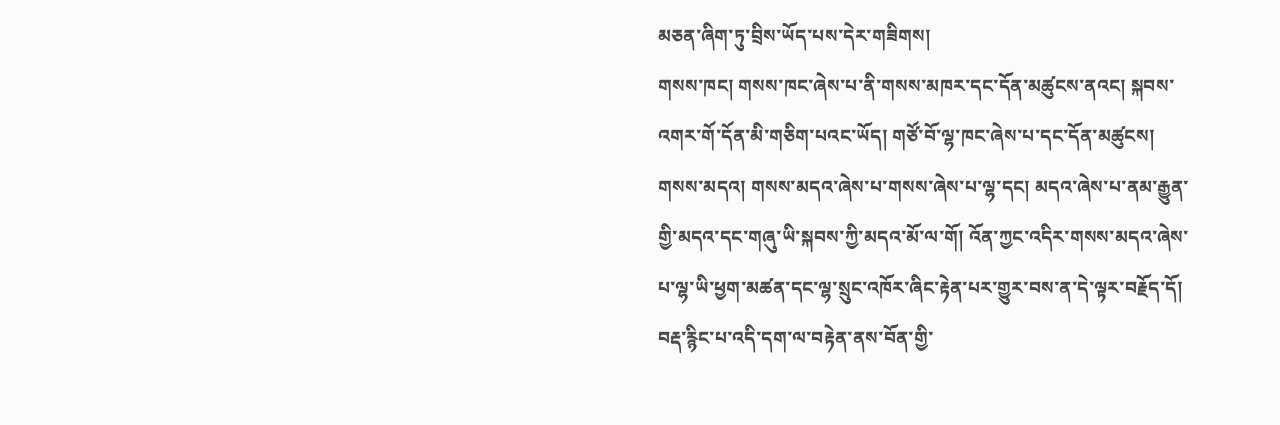མཅན་ཞིག་ཏུ་བྲིས་ཡོད་པས་དེར་གཟིགས།
གསས་ཁང། གསས་ཁང་ཞེས་པ་ནི་གསས་མཁར་དང་དོན་མཚུངས་ནའང། སྐབས་འགར་གོ་དོན་མི་གཅིག་པའང་ཡོད། གཙོ་བོ་ལྷ་ཁང་ཞེས་པ་དང་དོན་མཚུངས།
གསས་མདའ། གསས་མདའ་ཞེས་པ་གསས་ཞེས་པ་ལྷ་དང། མདའ་ཞེས་པ་ནམ་རྒྱུན་གྱི་མདའ་དང་གཞུ་ཡི་སྐབས་ཀྱི་མདའ་མོ་ལ་གོ། འོན་ཀྱང་འདིར་གསས་མདའ་ཞེས་པ་ལྷ་ཡི་ཕྱག་མཚན་དང་ལྷ་སྲུང་འཁོར་ཞིང་རྟེན་པར་གྱུར་བས་ན་དེ་ལྟར་བརྗོད་དོ། བརྡ་རྙིང་པ་འདི་དག་ལ་བརྟེན་ནས་བོན་གྱི་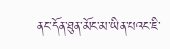ནང་དོན་ཐུན་མོང་མ་ཡིན་པའང་ཇི་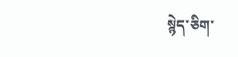སྙེད་ཅིག་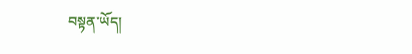བསྟན་ཡོད།